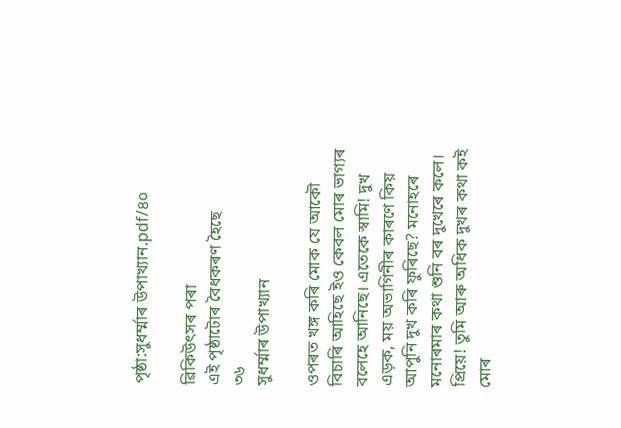পৃষ্ঠা:সুধৰ্ম্মাৰ উপাখ্যান.pdf/৪০

ৱিকিউৎসৰ পৰা
এই পৃষ্ঠাটোৰ বৈধকৰণ হৈছে
৩৬
সুধৰ্ম্মাৰ উপাখ্যান

ওপৰত খঙ্গ কৰি মোক যে আকৌ বিচাৰি আহিছে ইও কেবল মোৰ ভাগ্যৰ বলেহে আনিছে। এতেকে স্বামি! দুখ এড়ক, ময় অভাগিনীৰ কাৰণে কিয় আপুনি দুখ কৰি ফুৰিছে? মনোহৰে মনোৰমাৰ কথা শুনি বৰ দুখেৰে কলে। প্ৰিয়ে! তুমি আৰু অধিক দুখৰ কথা কই মোৰ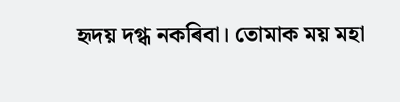হৃদয় দগ্ধ নকৰিবা। তোমাক ময় মহা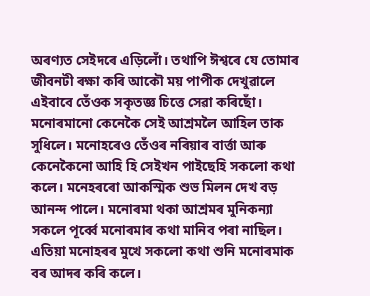অৰণ্যত সেইদৰে এড়িলোঁ। তথাপি ঈশ্বৰে যে তোমাৰ জীবনটী ৰক্ষা কৰি আকৌ ময় পাপীক দেখুৱালে এইবাবে তেঁওক সকৃতজ্ঞ চিত্তে সেৱা কৰিছোঁ। মনোৰমানো কেনেকৈ সেই আশ্ৰমলৈ আহিল তাক সুধিলে। মনোহৰেও তেঁওৰ নৰিয়াৰ বাৰ্ত্তা আৰু কেনেকৈনো আহি হি সেইখন পাইছেহি সকলো কথা কলে। মনেহৰৰো আকস্মিক শুভ মিলন দেখ বড় আনন্দ পালে। মনোৰমা থকা আশ্ৰমৰ মুনিকন্যা সকলে পূৰ্ব্বে মনোৰমাৰ কথা মানিব পৰা নাছিল। এতিয়া মনোহৰৰ মুখে সকলো কথা শুনি মনোৰমাক বৰ আদৰ কৰি কলে।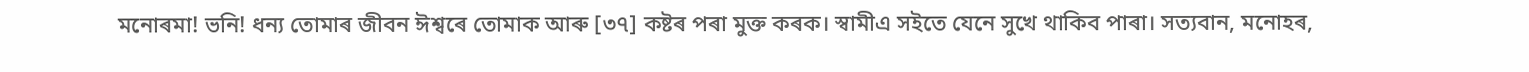মনোৰমা! ভনি! ধন্য তোমাৰ জীবন ঈশ্বৰে তোমাক আৰু [৩৭] কষ্টৰ পৰা মুক্ত কৰক। স্বামীএ সইতে যেনে সুখে থাকিব পাৰা। সত্যবান, মনোহৰ,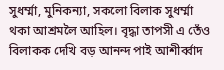সুধৰ্ম্মা, মুনিকন্যা, সকলো বিলাক সুধৰ্ম্মা থকা আশ্ৰমলৈ আহিল। বৃদ্ধা তাপসী এ তেঁও বিলাকক দেখি বড় আনন্দ পাই আশীৰ্ব্বাদ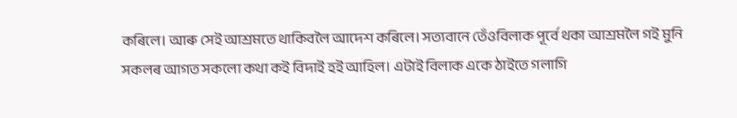কৰিলে। আৰু সেই আশ্ৰমতে থাকিবলৈ আদেশ কৰিলে। সত্যবানে তেঁওবিলাক পূৰ্বে থকা আশ্ৰমলৈ গই মুনি সকলৰ আগত সকলো কথা কই বিদাই হই আহিল। এটাই বিলাক একে ঠাইতে গলাগি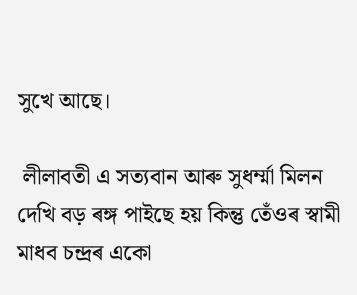সুখে আছে।

 লীলাবতী এ সত্যবান আৰু সুধৰ্ম্মা মিলন দেখি বড় ৰঙ্গ পাইছে হয় কিন্তু তেঁওৰ স্বামী মাধব চন্দ্ৰৰ একো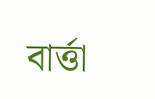বাৰ্ত্তা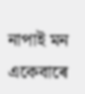নাপাই মন একেবাৰে